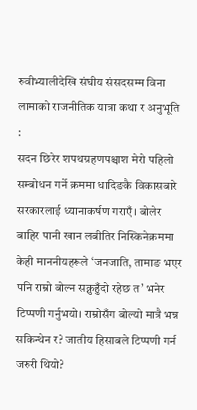रुवीभ्यालीदेखि संघीय संसदसम्म विना लामाको राजनीतिक यात्रा कथा र अनुभूति :
सदन छिरेर शपथग्रहणपश्चाश मेरो पहिलो सम्बोधन गर्ने क्रममा धादिङकै विकासबारे सरकारलाई ध्यानाकर्षण गराएँ। बोलेर बाहिर पानी खान लबीतिर निस्किनेक्रममा केही माननीयहरूले ‘जनजाति, तामाङ भएर पनि राम्रो बोल्न सक्नुहुँदो रहेछ त’ भनेर टिप्पणी गर्नुभयो। राम्रोसँग बोल्यो मात्रै भन्न सकिन्थेन र? जातीय हिसाबले टिप्पणी गर्न जरुरी थियो?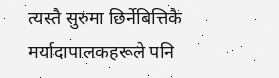त्यस्तै सुरुमा छिर्नेबित्तिकै मर्यादापालकहरूले पनि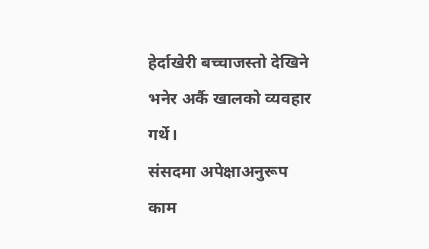हेर्दाखेरी बच्चाजस्तो देखिने भनेर अर्कै खालको व्यवहार गर्थे।
संसदमा अपेक्षाअनुरूप काम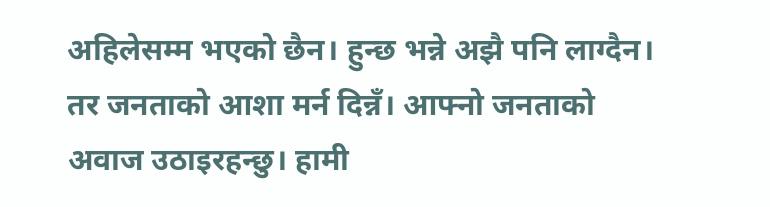अहिलेसम्म भएको छैन। हुन्छ भन्ने अझै पनि लाग्दैन। तर जनताको आशा मर्न दिन्नँ। आफ्नो जनताको अवाज उठाइरहन्छु। हामी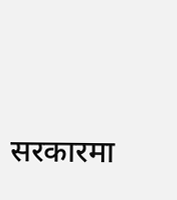सरकारमा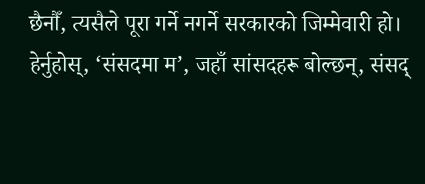छैनौँ, त्यसैले पूरा गर्ने नगर्ने सरकारको जिम्मेवारी हो।
हेर्नुहोस्, ‘संसदमा म’, जहाँ सांसदहरू बोल्छन्, संसद्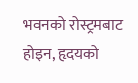भवनको रोस्ट्रमबाट होइन, हृदयको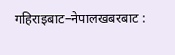गहिराइबाट–नेपालखबरबाट :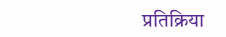प्रतिक्रिया